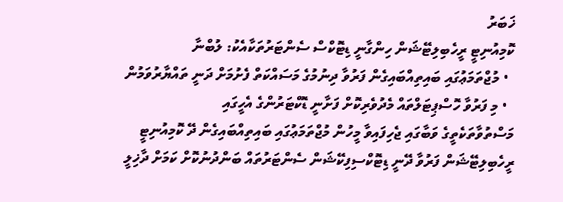ޚަބަރު
ކޮމިއުނިޓީ ރީހެބިލިޓޭޝަން ހިންގާނީ ޑިޓޮކްސް ސެންޓަރުތަކާއެކު: ލުބްނާ
  • މުޖްތަމަޢުގައި ބައިތިއްބައިގެން ފަރުވާ ދިނުމުގެ މަސައްކަތް ފެށުމަށް ދަނީ ތައްޔާރުވަމުން
  • މި ފަރުވާ ހޮސްޕިޓަލްތައް މެދުވެރިކޮށް ފަށާނީ ޑޮކްޓަރުންގެ އެހީގައި
މަސްތުވާތަކެތީގެ ވަބާގައި ޖެހިފައިވާ މީހުން މުޖްތަމަޢުގައި ބައިތިއްބައިގެން ދޭ ކޮމިއުނިޓީ ރީހެބިލިޓޭޝަން ފަރުވާ ދޭނީ ޑިޓޮކްސިފިކޭޝަން ސެންޓަރުތައް ބަންދުނުކޮށް ކަމަށް ދާޚިލީ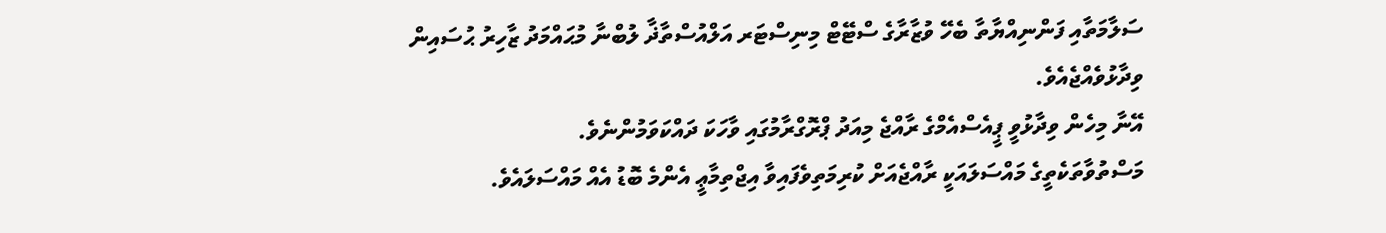ސަލާމަތާއި ފަންނިއްޔާތާ ބެހޭ ވުޒާރާގެ ސްޓޭޓް މިނިސްޓަރ އަލްއުސްތާޛާ ލުބްނާ މުޙައްމަދު ޒާހިރު ޙުސައިން ވިދާޅުވެއްޖެއެވެ.
އޭނާ މިހެން ވިދާޅުވީ ޕީއެސްއެމްގެ ރާއްޖެ މިއަދު ޕްރޮގްރާމުގައި ވާހަކަ ދައްކަވަމުންނެވެ.
މަސްތުވާތަކެތީގެ މައްސަލައަކީ ރާއްޖެއަށް ކުރިމަތިވެފައިވާ އިޖްތިމާޢީ އެންމެ ބޮޑު އެއް މައްސަލައެވެ.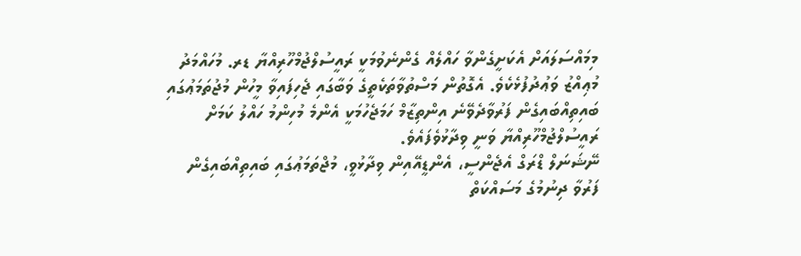މިމައްސަލައަށް އެކަށީގެންވާ ހައްލެއް ގެންނެވުމަކީ ރައީސުލްޖުމްހޫރިއްޔާ ޑރ. މުހައްމަދު މުޢިއްޒު ވަޢުދުފުޅެކެވެ. އެގޮތުން މަސްތުވާތަކެތީގެ ވަބާގައި ޖެހިފައިވާ މީހުން މުޖުތަމަޢުގައި ބައިތިއްބައިގެން ފަރުވާދެވޭނެ އިންތިޒާމް ހަމަޖެހުމަކީ އެންމެ މުހިންމު ހައްލު ކަމަށް ރައީސުލްޖުމްހޫރިއްޔާ ވަނީ ވިދާޅުވެފައެވެ.
ނޭޝަނަލް ޑްރަގް އެޖެންސީ، އެންޑީއޭއިން ވިދާޅުވީ، މުޖްތަމަޢުގައި ބައިތިއްބައިގެން ފަރުވާ ދިނުމުގެ މަސައްކަތް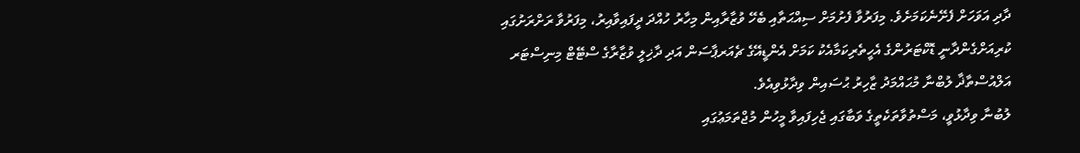ދާދި އަވަހަށް ފެށޭނެކަމަށެވެ. މިފަރުވާ ފެށުމަށް ސިއްޙަތާއި ބެހޭ ވުޒާރާއިން މިހާރު ހުއްދަ ދީފައިވާއިރު، މިފަރުވާ ރަށްރަށުގައި ކުރިއަށްގެންދާނީ ޑޮކްޓަރުންގެ އެހީތެރިކަމާއެކު ކަމަށް އެންޑީއޭގެ ޗެއަރޕާސަން އަދި ދާޚިލީ ވުޒާރާގެ ސްޓޭޓް މިނިސްޓަރ އަލްއުސްތާޛާ ލުބްނާ މުޙައްމަދު ޒާހިރު ޙުސައިން ވިދާޅުވިއެވެ.
ލުބުނާ ވިދާޅުވީ، މަސްތުވާތަކެތީގެ ވަބާގައި ޖެހިފައިވާ މީހުން މުޖްތަމަޢުގައި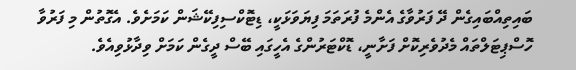ބައިތިއްބައިގެން ދޭ ފަރުވާގެ އެންމެ ފުރަތަމަ ފިޔަވަޅަކީ، ޑިޓޮކްސިފިކޭޝަން ކަމަށެވެ. އެގޮތުން މި ފަރުވާ ހޮސްޕިޓަލްތައް މެދުވެރިކޮށް ފަށާނީ، ޑޮކްޓަރުންގެ އެހީގައި ބޭސް ދީގެން ކަމަށް ވިދާޅުވިއެވެ.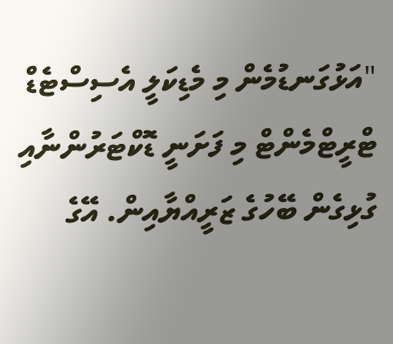"އަޅުގަނޑުމެން މި މެޑިކަލީ އެސިސްޓެޑް ޓްރީޓްމެންޓް މި ފަށަނީ ޑޮކްޓަރުންނާއި ގުޅިގެން ބޭހުގެ ޒަރީއްޔާއިން. އޭގެ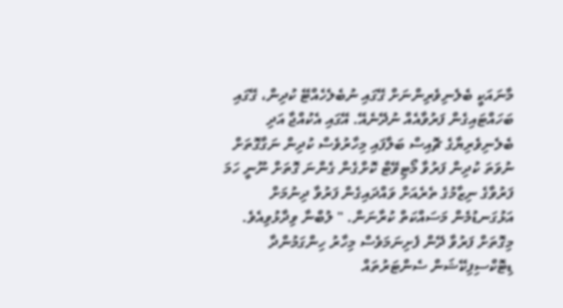މާނައަކީ ބެލެނިވެރިންނަށް ގޭގައި ނުބެލެހެއްޓޭ ކުދިން، ގޭގައި ބަހައްޓައިގެން ފަރުވާއެއް ނުދޭނެއޭ. އޭގައި އެކުއްޖާ އަދި ބެލެނިވެރިޔާގެ ޗޮއިސް ބަލާފައި މިހާރުވެސް ކުދިން ނަގާގޮތަށް ނުވަތަ ކުދިން ފަރުވާ މޯޓިވޭޓް ކޮށްގެން ގެންނަ ގޮތަށް ނޫނީ ހަމަ ފަރުވާގެ ނިޒާމުގެ ތެރެއަށް ވައްދައިގެން ފަރުވާ ދިނުމަށް އަޅުގަނޑުމެން މަސައްކަތް ކުރާނަން. " ލުބްނާ ވިދާޅުވިއެވެ.
މިގޮތަށް ފަރުވާ ދޭން ފެށިނަމަވެސް މިހާރު ހިންގަމުންދާ ޑިޓޮކްސިފިކޭޝަން ސެންޓަރުތައް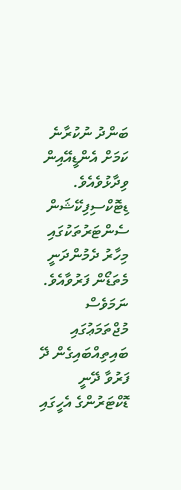ބަންދު ނުކުރާނެ ކަމަށް އެންޑީއޭއިން ވިދާޅުވެއެވެ. ޑިޓޮކްސިފިކޭޝަން ސެންޓަރުތަކުގައި މިހާރު ދެމުންދަނީ މެތަޑޯން ފަރުވާއެވެ. ނަމަވެސް މުޖްތަމަޢުގައި ބައިތިއްބައިގެން ދޭ ފަރުވާ ދޭނީ ޑޮކްޓަރުންގެ އެހީގައި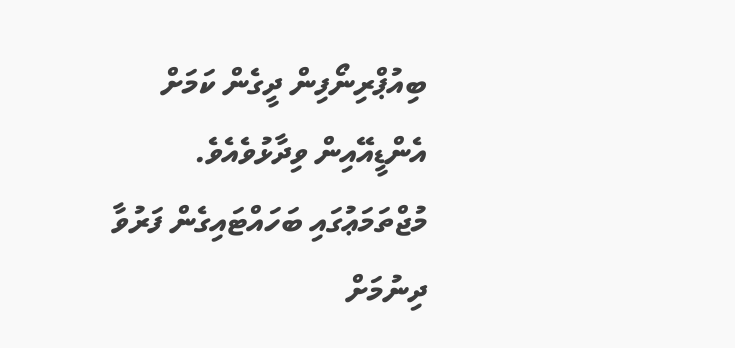ބިއުޕްރިނޯފިން ދީގެން ކަމަށް އެންޑީއޭއިން ވިދާޅުވެއެވެ.
މުޖްތަމަޢުގައި ބަހައްޓައިގެން ފަރުވާ ދިނުމަށް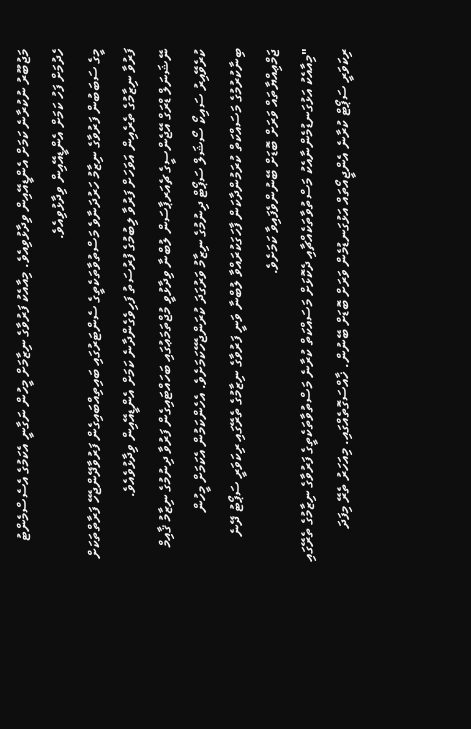މަޖުބޫރު ނުކުރާނެ ކަމަށް އެންޑީއޭއިން ވިދާޅުވިއެވެ. މިއާއެކު ފަރުވާގެ ނިޒާމަށް މީހުން ނަގާނީ އެކަމުގެ އެސެސްމެންޓު ހެދުމަށް ފަހު ކަމަށް އެންޑީއޭއިން ވިދާޅުވިއެވެ.
މީގެ ސަބަބުން ފަރުވާގެ ނިޒާމު ހަރުދަނާވެ މަސްތުވާތަކެތީގެ ސެންޓަރުގައި ބައިތިއްބައިގެން ފަރުވާދޭންޖެހޭ ފަރާތްތަކަށް ފަރުވާ ނިޒާމުގެ ތެރެއިން އަވަހަށް ފަރުވާ ލިބުމުގެ ފުރުސަތު ފަހިވެގެންދާނެ ކަމަށް އެންޑީއޭއިން ވިދާޅުވެއެވެ.
ނޭޝަނަލް ޑްރަގް އޭޖެންސީގެ ޗެއަރޕާސަން ލުބްނާ ވިދާޅުވީ މުޖްތަމަޢުގައި ބަހައްޓައިގެން ފަރުވާ ދިނުމުގެ ނިޒާމު ޤާއިމް ކުރެވޭއިރު ސައިކޯ ސޯޝަލް ސަޕޯޓް ދިނުމުގެ ނިޒާމު ވަރުގަދަ ކުރަންޖެހޭކަމަށެވެ. އެހެންކަމުން އެކަމަށް މީހުން ބިނާކުރުމުގެ މަސައްކަތް ކުރަމުންދާކަން ފާހަގަކުރައްވާ ލުބްނާ ވަނީ ފަރުވާގެ ނިޒާމުގެ ތެރޭގައި ރިކަވަރީ ސަޕޯޓު ދޭނެ ޖަމްޢިއްޔާތައް ވަރަށް ބޮޑަށް ބޭނުންވެފައިވާ ކަމަށެވެ.
"މިއާއެކު އަޅުގަނޑުމެންނާއެކު މަސްތުވާތަކެއްޗާއި ދެކޮޅަށް މަސައްކަތް ކުރާނެ މަސްތުވާތަކެތީގެ ފަރުވާގެ ނިޒާމުގެ ތެރޭގައި ރިކަވަރީ ސަޕޯޓް ކުރާނެ އެންޖީއޯތައް އަޅުގަނޑުމެން ވަރަށް ބޮޑަށް ބޭނުން. ޚާއްސަގޮތެއްގައި. މިއަހަރު ތެރޭ މިފަދަ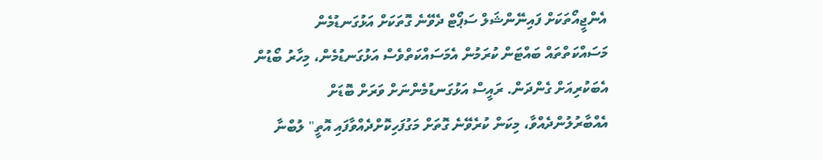އެންޖީއޯތަކަށް ފައިނޭންޝަލް ސަޕޯޓް ދެވޭނެ ގޮތަކަށް އަޅުގަނޑުމެން މަސައްކަތްތައް ބައްޓަން ކުރަމުން އެމަސައްކަތްވެސް އަޅުގަނޑުމެން، މިހާރު ބޯޑުން އެބަކުރިއަށް ގެންދަން. ރައީސް އަޅުގަނޑުމެންނަށް ވަރަށް ބޮޑަށް އެއްބާރުލުންދެއްވާ، މިކަން ކުރެވޭނެ ގޮތަށް މަގުފަހިކޮށްދެއްވާފައި އޮތީ" ލުބްނާ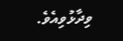ވިދާޅުވިއެވެ.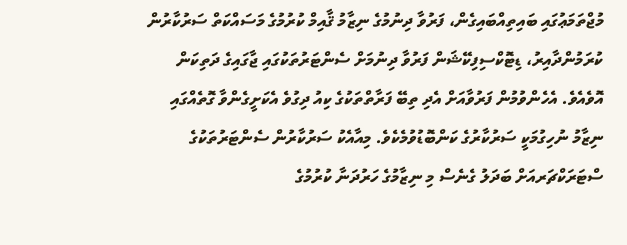މުޖްތަމަޢުގައި ބައިތިއްބައިގެން، ފަރުވާ ދިނުމުގެ ނިޒާމު ޤާއިމް ކުރުމުގެ މަސައްކަތް ސަރުކާރުން ކުރަމުންދާއިރު، ޑިޓޮކްސިފިކޭޝަން ފަރުވާ ދިނުމަށް ސެންޓަރުތަކުގައި ޖާގައިގެ ދަތިކަން އޮވެއެވެ. އެހެންވުމުން ފަރުވާއަށް އެދި ތިބޭ ފަރާތްތަކުގެ ކިއު ދިގުވެ އެކަށީގެންވާ ގޮތެއްގައި ނިޒާމު ނުހިގުމަކީ ސަރުކާރުގެ ކަންބޮޑުވުމެކެވެ. މިއާއެކު ސަރުކާރުން ސެންޓަރުތަކުގެ ސްޓަރަކްޗަރއަށް ބަދަލު ގެނެސް މި ނިޒާމުގެ ހަރުދަނާ ކުރުމުގެ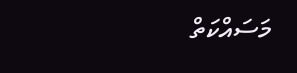މަސައްކަތް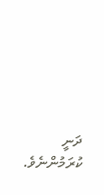ދަނީ ކުރަމުންނެވެ.